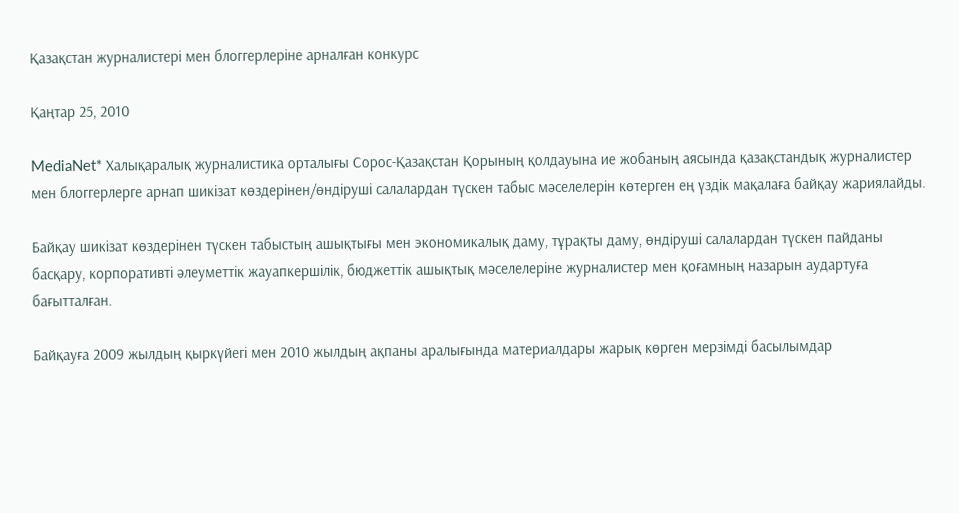Қазақстан журналистері мен блоггерлеріне арналған конкурс

Қаңтар 25, 2010

MediaNet* Халықаралық журналистика орталығы Сорос-Қазақстан Қорының қолдауына ие жобаның аясында қазақстандық журналистер мен блоггерлерге арнап шикізат көздерінен/өндіруші салалардан түскен табыс мәселелерін көтерген ең үздік мақалаға байқау жариялайды.

Байқау шикізат көздерінен түскен табыстың ашықтығы мен экономикалық даму, тұрақты даму, өндіруші салалардан түскен пайданы басқару, корпоративті әлеуметтік жауапкершілік, бюджеттік ашықтық мәселелеріне журналистер мен қоғамның назарын аудартуға бағытталған.

Байқауға 2009 жылдың қыркүйегі мен 2010 жылдың ақпаны аралығында материалдары жарық көрген мерзімді басылымдар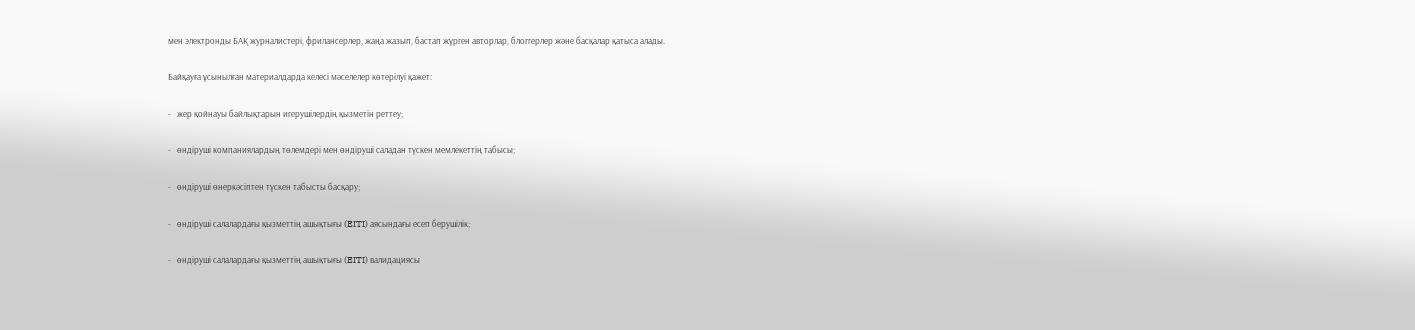мен электронды БАҚ журналистері, фрилансерлер, жаңа жазып, бастап жүрген авторлар, блоггерлер және басқалар қатыса алады.

Байқауға ұсынылған материалдарда келесі мәселелер көтерілуі қажет:

-   жер қойнауы байлықтарын игерушілердің қызметін реттеу;

-   өндіруші компаниялардың төлемдері мен өндіруші саладан түскен мемлекеттің табысы;

-   өндіруші өнеркәсіптен түскен табысты басқару;

-   өндіруші салалардағы қызметтің ашықтығы (EITI) аясындағы есеп берушілік;

-   өндіруші салалардағы қызметтің ашықтығы (EITI) валидациясы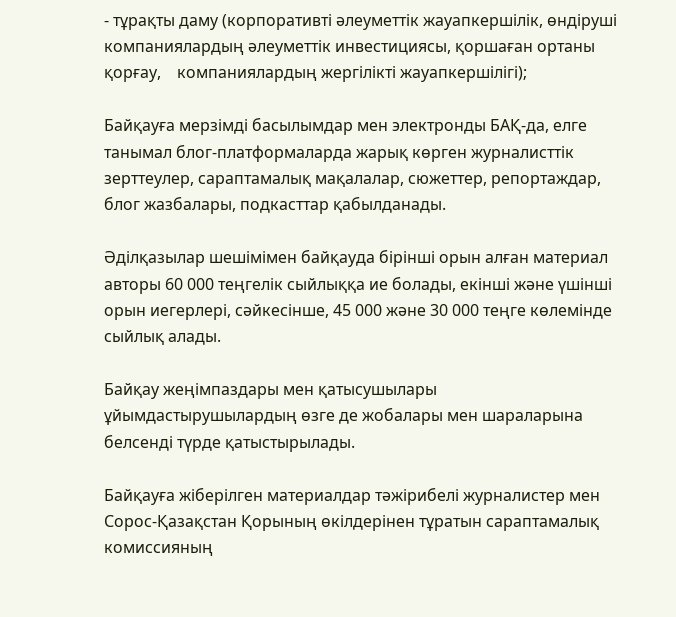- тұрақты даму (корпоративті әлеуметтік жауапкершілік, өндіруші компаниялардың әлеуметтік инвестициясы, қоршаған ортаны қорғау,    компаниялардың жергілікті жауапкершілігі);

Байқауға мерзімді басылымдар мен электронды БАҚ-да, елге танымал блог-платформаларда жарық көрген журналисттік зерттеулер, сараптамалық мақалалар, сюжеттер, репортаждар, блог жазбалары, подкасттар қабылданады.

Әділқазылар шешімімен байқауда бірінші орын алған материал авторы 60 000 теңгелік сыйлыққа ие болады, екінші және үшінші орын иегерлері, сәйкесінше, 45 000 және 30 000 теңге көлемінде сыйлық алады.

Байқау жеңімпаздары мен қатысушылары ұйымдастырушылардың өзге де жобалары мен шараларына белсенді түрде қатыстырылады.

Байқауға жіберілген материалдар тәжірибелі журналистер мен Сорос-Қазақстан Қорының өкілдерінен тұратын сараптамалық комиссияның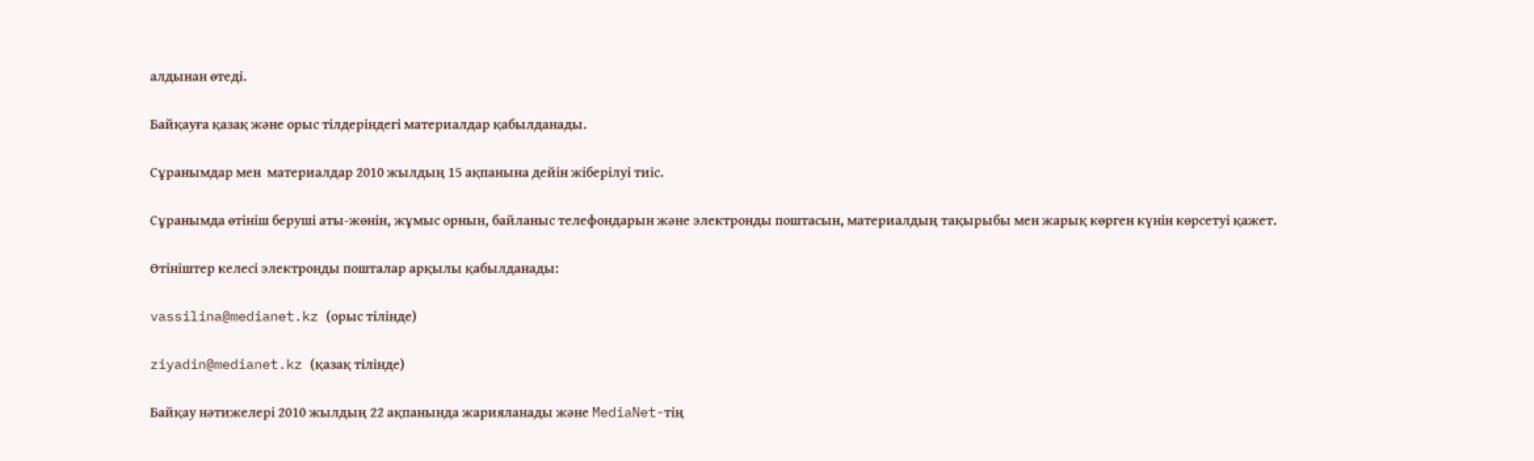алдынан өтеді.

Байқауға қазақ және орыс тілдеріндегі материалдар қабылданады.

Сұранымдар мен  материалдар 2010 жылдың 15 ақпанына дейін жіберілуі тиіс.

Сұранымда өтініш беруші аты-жөнін, жұмыс орнын, байланыс телефондарын және электронды поштасын, материалдың тақырыбы мен жарық көрген күнін көрсетуі қажет.

Өтініштер келесі электронды пошталар арқылы қабылданады:

vassilina@medianet.kz (орыс тілінде)

ziyadin@medianet.kz (қазақ тілінде)

Байқау нәтижелері 2010 жылдың 22 ақпанында жарияланады және MediaNet-тің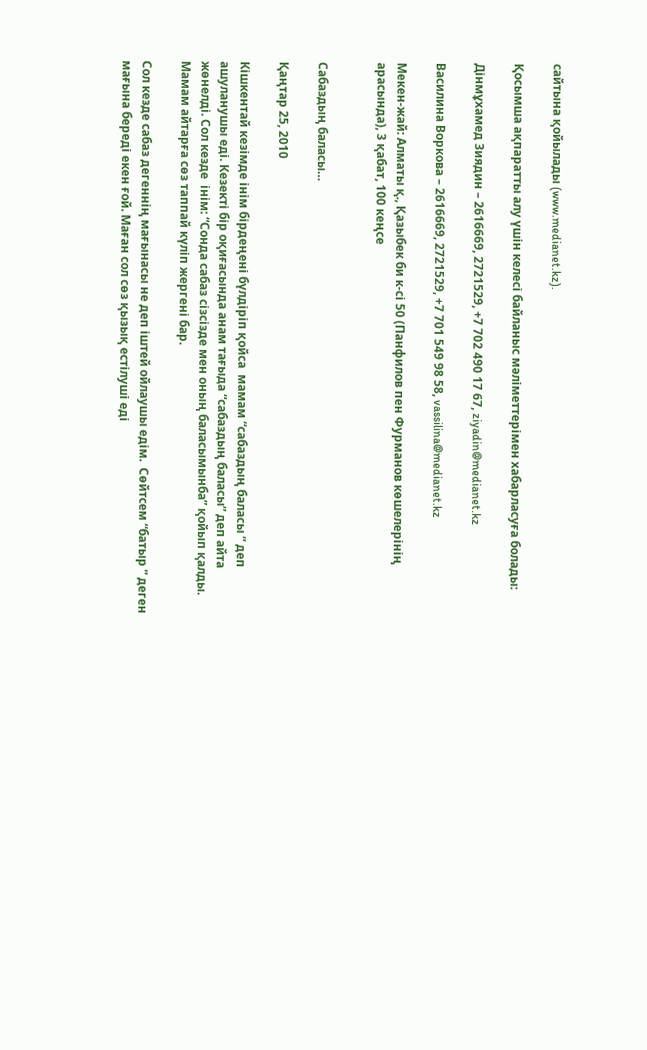сайтына қойылады (www.medianet.kz).

Қосымша ақпаратты алу үшін келесі байланыс мәліметтерімен хабарласуға болады:

Дінмұхамед Зиядин – 2616669, 2721529, +7 702 490 17 67, ziyadin@medianet.kz

Василина Воркова – 2616669, 2721529, +7 701 549 98 58, vassilina@medianet.kz

Мекен-жай: Алматы қ., Қазыбек би к-сі 50 (Панфилов пен Фурманов көшелерінің арасында), 3 қабат, 100 кеңсе


Сабаздың баласы…

Қаңтар 25, 2010

Кішкентай кезімде інім бірдеңені бүлдіріп қойса  мамам “сабаздың баласы ” деп ашуланушы еді. Кезекті бір оқиғасында анам тағыда “сабаздың баласы” деп айта жөнелді. Сол кезде  інім: “Сонда сабаз сізсізде мен оның баласымынба” қойып қалды. Мамам айтарға сөз таппай күліп жергені бар.

Сол кезде сабаз дегеннің мағынасы не деп іштей ойлаушы едім.  Сөйтсем “батыр ” деген мағына береді екен ғой. Маған сол сөз қызық естілуші еді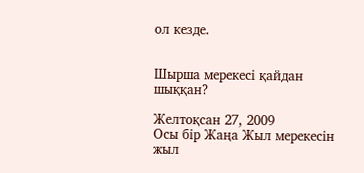ол кезде.


Шырша мерекесі қайдан шыққан?

Желтоқсан 27, 2009
Осы бір Жаңа Жыл мерекесін жыл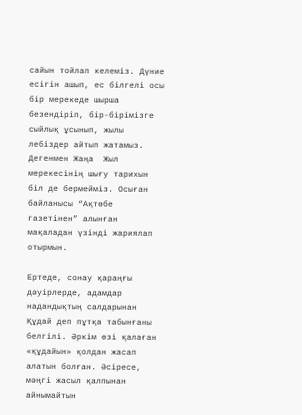сайын тойлап келеміз. Дүние есігін ашып, ес білгелі осы бір мерекеде шырша безендіріп, бір-бірімізге сыйлық ұсынып, жылы лебіздер айтып жатамыз. Дегенмен Жаңа  Жыл мерекесінің шығу тарихын біл де бермейміз. Осыған байланысы “Ақтөбе газетінен” алынған мақаладан үзінді жариялап отырмын.

Ертеде, сонау қараңғы дәуірлерде, адамдар надандықтың салдарынан Құдай деп пұтқа табынғаны белгілі. Әркім өзі қалаған «құдайын» қолдан жасап алатын болған. Әсіресе, мәңгі жасыл қалпынан айнымайтын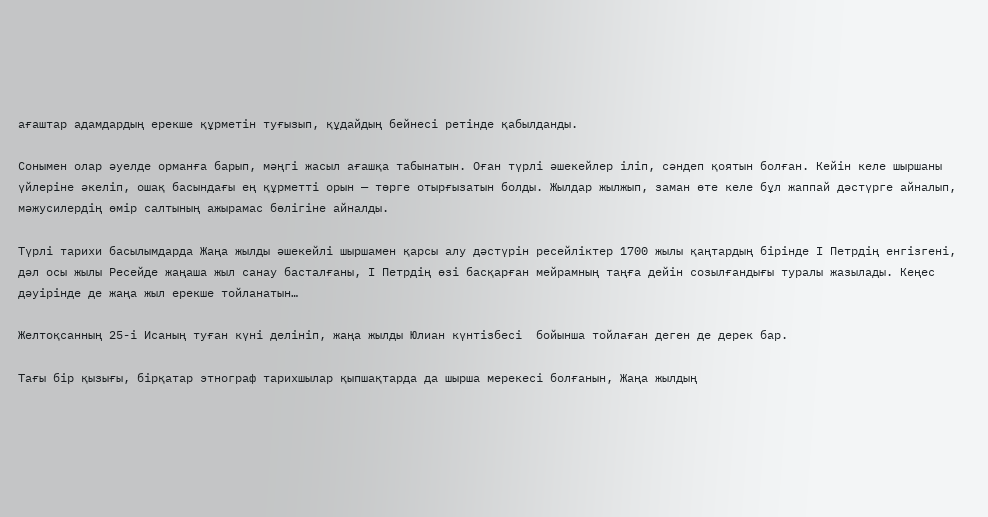ағаштар адамдардың ерекше құрметін туғызып, құдайдың бейнесі ретінде қабылданды.

Сонымен олар әуелде орманға барып, мәңгі жасыл ағашқа табынатын. Оған түрлі әшекейлер іліп, сәндеп қоятын болған. Кейін келе шыршаны үйлеріне әкеліп, ошақ басындағы ең құрметті орын — төрге отырғызатын болды. Жылдар жылжып, заман өте келе бұл жаппай дәстүрге айналып, мәжусилердің өмір салтының ажырамас бөлігіне айналды.

Түрлі тарихи басылымдарда Жаңа жылды әшекейлі шыршамен қарсы алу дәстүрін ресейліктер 1700 жылы қаңтардың бірінде І Петрдің енгізгені, дәл осы жылы Ресейде жаңаша жыл санау басталғаны, І Петрдің өзі басқарған мейрамның таңға дейін созылғандығы туралы жазылады. Кеңес дәуірінде де жаңа жыл ерекше тойланатын…

Желтоқсанның 25-і Исаның туған күні делініп, жаңа жылды Юлиан күнтізбесі  бойынша тойлаған деген де дерек бар.

Тағы бір қызығы, бірқатар этнограф тарихшылар қыпшақтарда да шырша мерекесі болғанын, Жаңа жылдың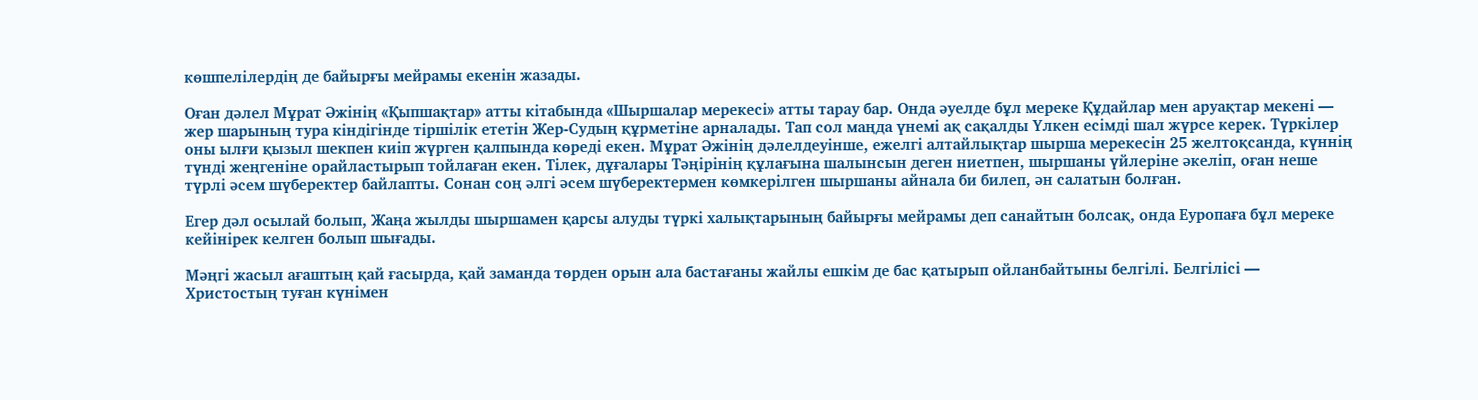көшпелілердің де байырғы мейрамы екенін жазады.

Оған дәлел Мұрат Әжінің «Қыпшақтар» атты кітабында «Шыршалар мерекесі» атты тарау бар. Онда әуелде бұл мереке Құдайлар мен аруақтар мекені — жер шарының тура кіндігінде тіршілік ететін Жер-Судың құрметіне арналады. Тап сол маңда үнемі ақ сақалды Үлкен есімді шал жүрсе керек. Түркілер оны ылғи қызыл шекпен киіп жүрген қалпында көреді екен. Мұрат Әжінің дәлелдеуінше, ежелгі алтайлықтар шырша мерекесін 25 желтоқсанда, күннің түнді жеңгеніне орайластырып тойлаған екен. Тілек, дұғалары Тәңірінің құлағына шалынсын деген ниетпен, шыршаны үйлеріне әкеліп, оған неше түрлі әсем шүберектер байлапты. Сонан соң әлгі әсем шүберектермен көмкерілген шыршаны айнала би билеп, ән салатын болған.

Егер дәл осылай болып, Жаңа жылды шыршамен қарсы алуды түркі халықтарының байырғы мейрамы деп санайтын болсақ, онда Еуропаға бұл мереке кейінірек келген болып шығады.

Мәңгі жасыл ағаштың қай ғасырда, қай заманда төрден орын ала бастағаны жайлы ешкім де бас қатырып ойланбайтыны белгілі. Белгілісі — Христостың туған күнімен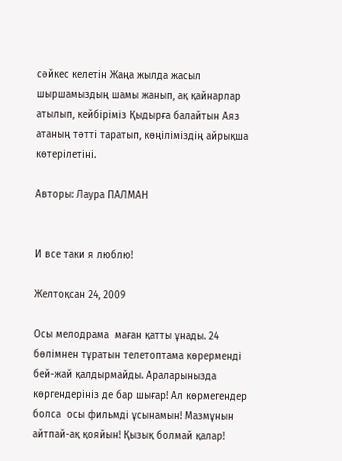сәйкес келетін Жаңа жылда жасыл шыршамыздың шамы жанып, ақ қайнарлар атылып, кейбіріміз Қыдырға балайтын Аяз атаның тәтті таратып, көңіліміздің айрықша көтерілетіні.

Авторы: Лаура ПАЛМАН


И все таки я люблю!

Желтоқсан 24, 2009

Осы мелодрама  маған қатты ұнады. 24 бөлімнен тұратын телетоптама көрерменді бей-жай қалдырмайды. Араларынызда көргендерініз де бар шығар! Ал көрмегендер болса  осы фильмді ұсынамын! Мазмұнын айтпай-ақ қояйын! Қызық болмай қалар!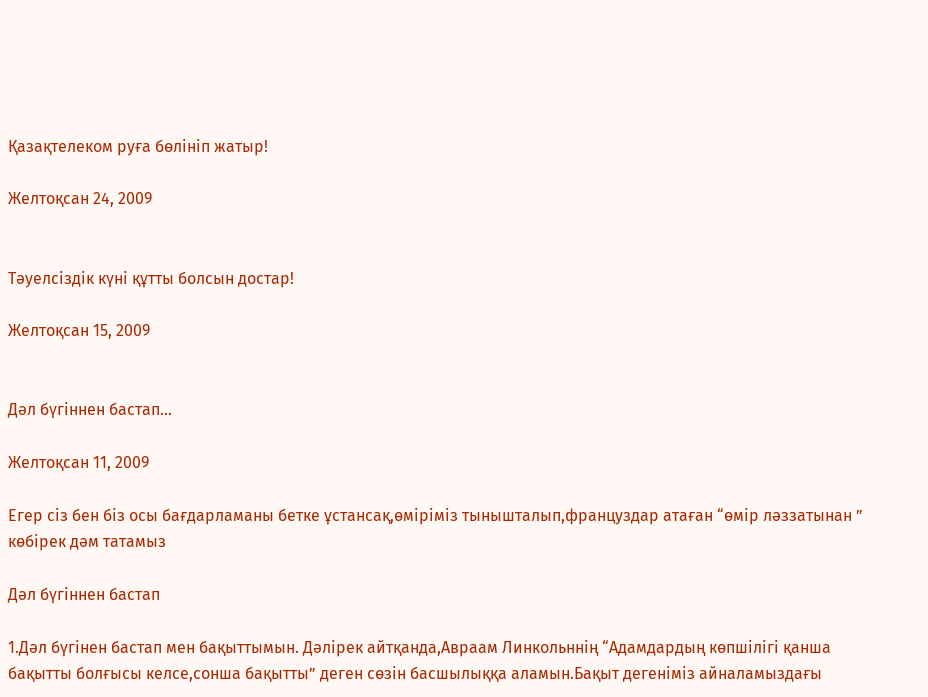Қазақтелеком руға бөлініп жатыр!

Желтоқсан 24, 2009


Тәуелсіздік күні құтты болсын достар!

Желтоқсан 15, 2009


Дәл бүгіннен бастап…

Желтоқсан 11, 2009

Егер сіз бен біз осы бағдарламаны бетке ұстансақ,өміріміз тынышталып,француздар атаған “өмір ләззатынан ” көбірек дәм татамыз

Дәл бүгіннен бастап

1.Дәл бүгінен бастап мен бақыттымын. Дәлірек айтқанда,Авраам Линкольннің “Адамдардың көпшілігі қанша бақытты болғысы келсе,сонша бақытты” деген сөзін басшылыққа аламын.Бақыт дегеніміз айналамыздағы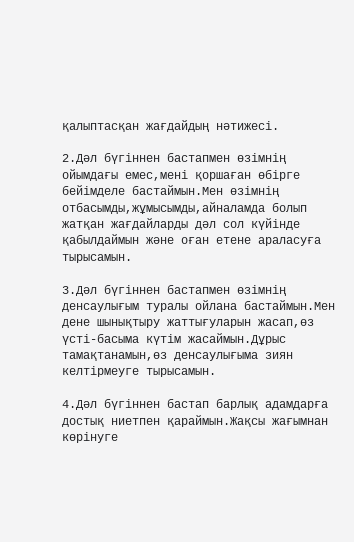қалыптасқан жағдайдың нәтижесі.

2.Дәл бүгіннен бастапмен өзімнің ойымдағы емес,мені қоршаған өбірге бейімделе бастаймын.Мен өзімнің отбасымды,жұмысымды,айналамда болып жатқан жағдайларды дәл сол күйінде қабылдаймын және оған етене араласуға тырысамын.

3.Дәл бүгіннен бастапмен өзімнің денсаулығым туралы ойлана бастаймын.Мен дене шынықтыру жаттығуларын жасап,өз үсті-басыма күтім жасаймын.Дұрыс тамақтанамын,өз денсаулығыма зиян келтірмеуге тырысамын.

4.Дәл бүгіннен бастап барлық адамдарға достық ниетпен қараймын.Жақсы жағымнан көрінуге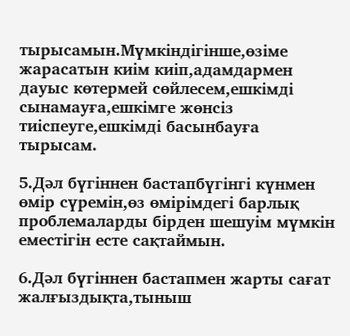тырысамын.Мүмкіндігінше,өзіме жарасатын киім киіп,адамдармен дауыс көтермей сөйлесем,ешкімді сынамауға,ешкімге жөнсіз тиіспеуге,ешкімді басынбауға тырысам.

5.Дәл бүгіннен бастапбүгінгі күнмен өмір сүремін,өз өмірімдегі барлық проблемаларды бірден шешуім мүмкін еместігін есте сақтаймын.

6.Дәл бүгіннен бастапмен жарты сағат жалғыздықта,тыныш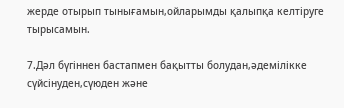жерде отырып тынығамын,ойларымды қалыпқа келтіруге тырысамын.

7.Дәл бүгіннен бастапмен бақытты болудан,әдемілікке сүйсінуден,сүюден және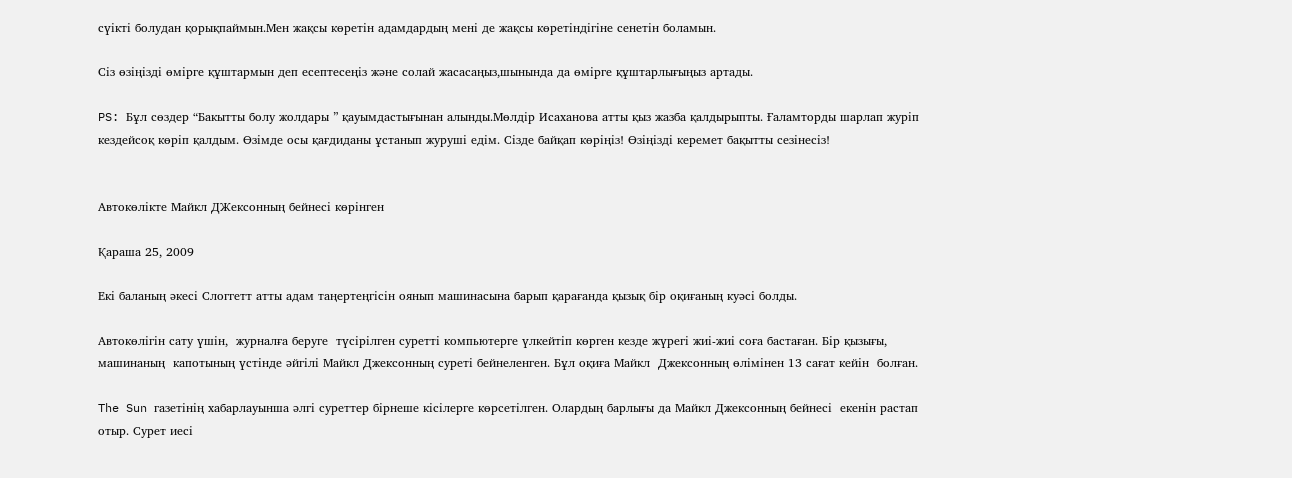сүікті болудан қорықпаймын.Мен жақсы көретін адамдардың мені де жақсы көретіндігіне сенетін боламын.

Сіз өзіңізді өмірге құштармын деп есептесеңіз және солай жасасаңыз,шынында да өмірге құштарлығыңыз артады.

PS: Бұл сөздер “Бакытты болу жолдары ” қауымдастығынан алынды.Мөлдір Исаханова атты қыз жазба қалдырыпты. Ғаламторды шарлап журіп кездейсоқ көріп қалдым. Өзімде осы қағдиданы ұстанып журуші едім. Сізде байқап көріңіз! Өзіңізді керемет бақытты сезінесіз!


Автокөлікте Майкл ДЖексонның бейнесі көрінген

Қараша 25, 2009

Екі баланың әкесі Слоггетт атты адам таңертеңгісін оянып машинасына барып қарағанда қызық бір оқиғаның куәсі болды.

Автокөлігін сату үшін,  журналға беруге  түсірілген суретті компьютерге үлкейтіп көрген кезде жүрегі жиі-жиі соға бастаған. Бір қызығы, машинаның  капотының үстінде әйгілі Майкл Джексонның суреті бейнеленген. Бұл оқиға Майкл  Джексонның өлімінен 13 сағат кейін  болған.

The Sun газетінің хабарлауынша әлгі суреттер бірнеше кісілерге көрсетілген. Олардың барлығы да Майкл Джексонның бейнесі  екенін растап отыр. Сурет иесі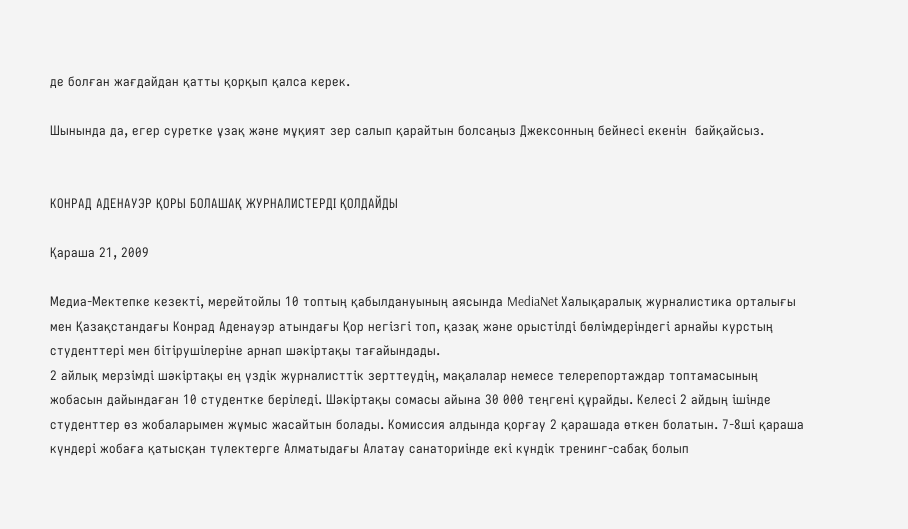де болған жағдайдан қатты қорқып қалса керек.

Шынында да, егер суретке ұзақ және мұқият зер салып қарайтын болсаңыз Джексонның бейнесі екенін  байқайсыз.


КОНРАД АДЕНАУЭР ҚОРЫ БОЛАШАҚ ЖУРНАЛИСТЕРДI ҚОЛДАЙДЫ

Қараша 21, 2009

Медиа-Мектепке кезекті, мерейтойлы 10 топтың қабылдануының аясында MediaNet Халықаралық журналистика орталығы мен Қазақстандағы Конрад Аденауэр атындағы Қор негізгі топ, қазақ және орыстілді бөлімдеріндегі арнайы курстың студенттері мен бітірушілеріне арнап шәкіртақы тағайындады.
2 айлық мерзімді шәкіртақы ең үздік журналисттік зерттеудің, мақалалар немесе телерепортаждар топтамасының жобасын дайындаған 10 студентке беріледі. Шәкіртақы сомасы айына 30 000 теңгені құрайды. Келесі 2 айдың ішінде студенттер өз жобаларымен жұмыс жасайтын болады. Комиссия алдында қорғау 2 қарашада өткен болатын. 7-8ші қараша күндері жобаға қатысқан түлектерге Алматыдағы Алатау санаториінде екі күндік тренинг-сабақ болып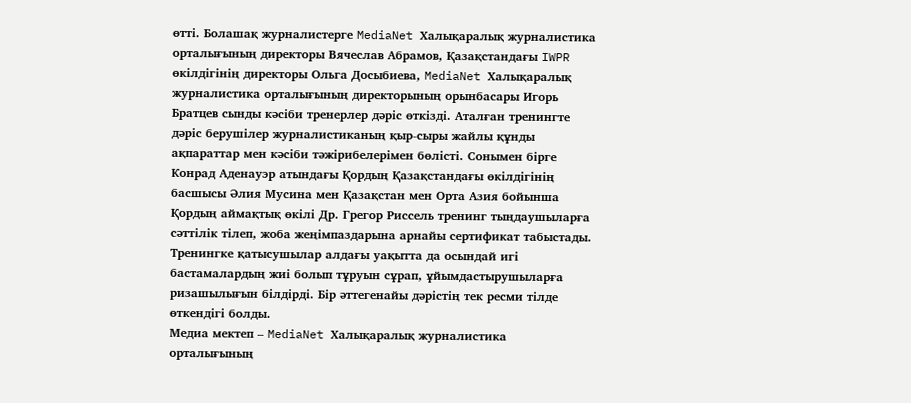өтті. Болашақ журналистерге MediaNet Халықаралық журналистика орталығының директоры Вячеслав Абрамов, Қазақстандағы IWPR өкілдігінің директоры Ольга Досыбиева, MediaNet Халықаралық журналистика орталығының директорының орынбасары Игорь Братцев сынды кәсіби тренерлер дәріс өткізді. Аталған тренингте дәріс берушілер журналистиканың қыр-сыры жайлы құнды ақпараттар мен кәсіби тәжірибелерімен бөлісті. Сонымен бірге Конрад Аденауэр атындағы Қордың Қазақстандағы өкілдігінің басшысы Әлия Мусина мен Қазақстан мен Орта Азия бойынша Қордың аймақтық өкілі Др. Грегор Риссель тренинг тыңдаушыларға сәттілік тілеп, жоба жеңімпаздарына арнайы сертификат табыстады. Тренингке қатысушылар алдағы уақытта да осындай игі бастамалардың жиі болып тұруын сұрап, ұйымдастырушыларға ризашылығын білдірді. Бір әттегенайы дәрістің тек ресми тілде өткендігі болды.
Медиа мектеп – MediaNet Халықаралық журналистика орталығының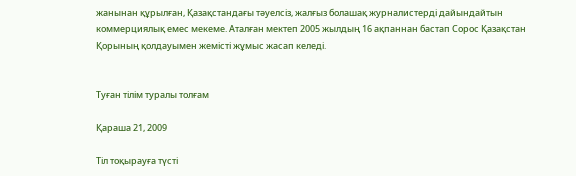жанынан құрылған, Қазақстандағы тәуелсіз, жалғыз болашақ журналистерді дайындайтын коммерциялық емес мекеме. Аталған мектеп 2005 жылдың 16 ақпаннан бастап Сорос Қазақстан Қорының қолдауымен жемісті жұмыс жасап келеді.


Туған тілім туралы толғам

Қараша 21, 2009

Тіл тоқырауға түсті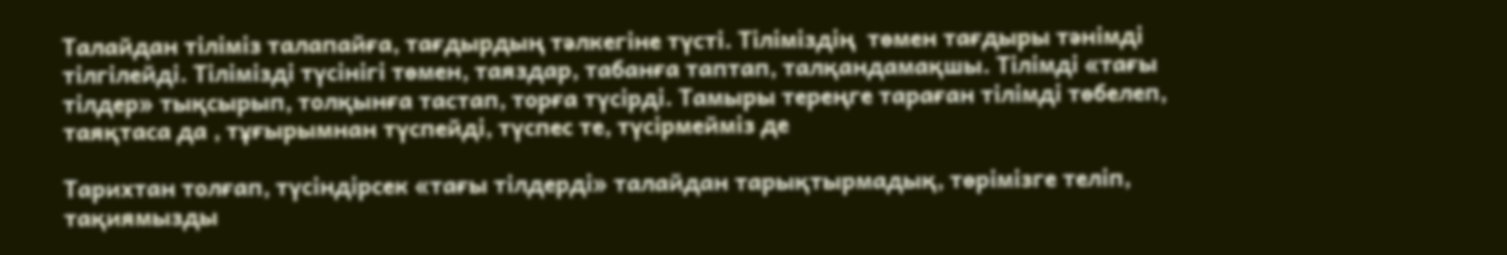Талайдан тіліміз талапайға, тағдырдың тәлкегіне түсті. Тіліміздің  төмен тағдыры тәнімді тілгілейді. Тілімізді түсінігі төмен, таяздар, табанға таптап, талқандамақшы. Тілімді «тағы тілдер» тықсырып, толқынға тастап, торға түсірді. Тамыры тереңге тараған тілімді төбелеп, таяқтаса да , тұғырымнан түспейді, түспес те, түсірмейміз де

Тарихтан толғап, түсіндірсек «тағы тілдерді» талайдан тарықтырмадық, төрімізге теліп, тақиямызды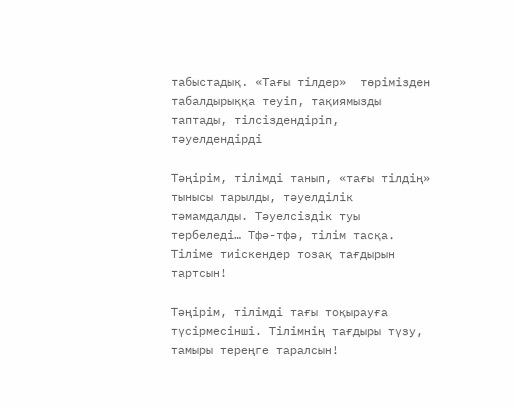табыстадық. «Тағы тілдер»  төрімізден табалдырыққа теуіп, тақиямызды таптады, тілсіздендіріп, тәуелдендірді

Тәңірім, тілімді танып, «тағы тілдің» тынысы тарылды, тәуелділік тәмамдалды. Тәуелсіздік туы тербеледі… Тфә-тфә, тілім тасқа. Тіліме тиіскендер тозақ тағдырын тартсын!

Тәңірім, тілімді тағы тоқырауға түсірмесінші. Тілімнің тағдыры түзу, тамыры тереңге таралсын!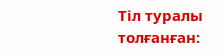Тіл туралы толғанған: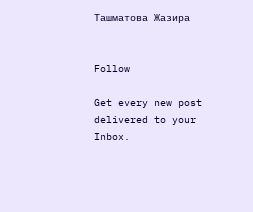Ташматова Жазира


Follow

Get every new post delivered to your Inbox.